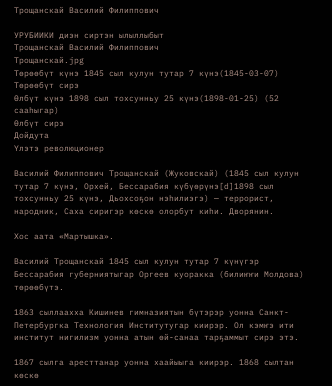Трощанскай Василий Филиппович

УРУБИИКИ диэн сиртэн ылыллыбыт
Трощанскай Василий Филиппович
Трощанскай.jpg
Төрөөбүт күнэ 1845 сыл кулун тутар 7 күнэ(1845-03-07)
Төрөөбүт сирэ
Өлбүт күнэ 1898 сыл тохсунньу 25 күнэ(1898-01-25) (52 сааһыгар)
Өлбүт сирэ
Дойдута
Үлэтэ революционер

Василий Филиппович Трощанскай (Жуковскай) (1845 сыл кулун тутар 7 күнэ, Орхей, Бессарабия күбүөрүнэ[d]1898 сыл тохсунньу 25 күнэ, Дьохсоҕон нэһилиэгэ) — террорист, народник, Саха сиригэр көскө олорбут киһи. Дворянин.

Хос аата «Мартышка».

Василий Трощанскай 1845 сыл кулун тутар 7 күнүгэр Бессарабия губерниятыгар Оргеев куоракка (билиҥҥи Молдова) төрөөбүтэ.

1863 сыллаахха Кишинев гимназиятын бүтэрэр уонна Санкт-Петербургка Технология Институтугар киирэр. Ол кэмҥэ ити институт нигилизм уонна атын өй-санаа тарҕаммыт сирэ этэ.

1867 сылга аресттанар уонна хаайыыга киирэр. 1868 сылтан көскө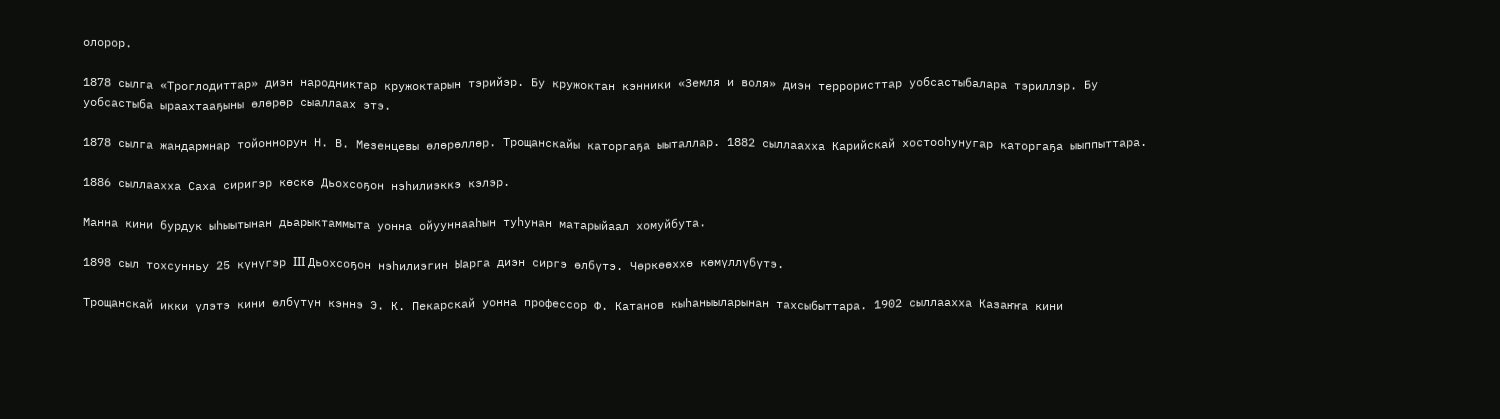олорор.

1878 сылга «Троглодиттар» диэн народниктар кружоктарын тэрийэр. Бу кружоктан кэнники «Земля и воля» диэн террористтар уобсастыбалара тэриллэр. Бу уобсастыба ыраахтааҕыны өлөрөр сыаллаах этэ.

1878 сылга жандармнар тойоннорун Н. В. Мезенцевы өлөрөллөр. Трощанскайы каторгаҕа ыыталлар. 1882 сыллаахха Карийскай хостооһунугар каторгаҕа ыыппыттара.

1886 сыллаахха Саха сиригэр көскө Дьохсоҕон нэһилиэккэ кэлэр.

Манна кини бурдук ыһыытынан дьарыктаммыта уонна ойууннааһын туһунан матарыйаал хомуйбута.

1898 сыл тохсунньу 25 күнүгэр III Дьохсоҕон нэһилиэгин Ыарга диэн сиргэ өлбүтэ. Чөркөөххө көмүллүбүтэ.

Трощанскай икки үлэтэ кини өлбүтүн кэннэ Э. К. Пекарскай уонна профессор Ф. Катанов кыһаныыларынан тахсыбыттара. 1902 сыллаахха Казаҥҥа кини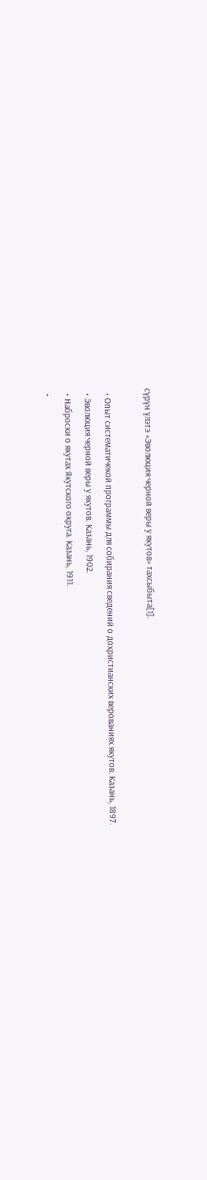сүрүн үлэтэ «Эволюция черной веры у якутов» тахсыбыта[1].

  • Опыт систематичекой программы для собирания сведений о дохристианских верованиях якутов. Казань, 1897.
  • Эволюция черной веры у якутов. Казань, 1902.
  • Наброски о якутах Якутского округа. Казань, 1911.
  •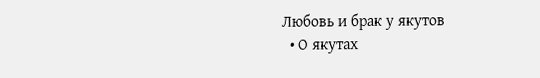Любовь и брак у якутов
  • О якутах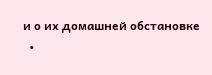и о их домашней обстановке
  •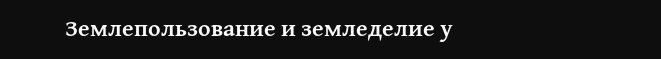Землепользование и земледелие у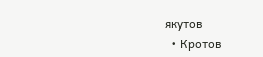якутов
  • Кротов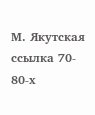М. Якутская ссылка 70- 80-х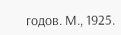годов. М., 1925.